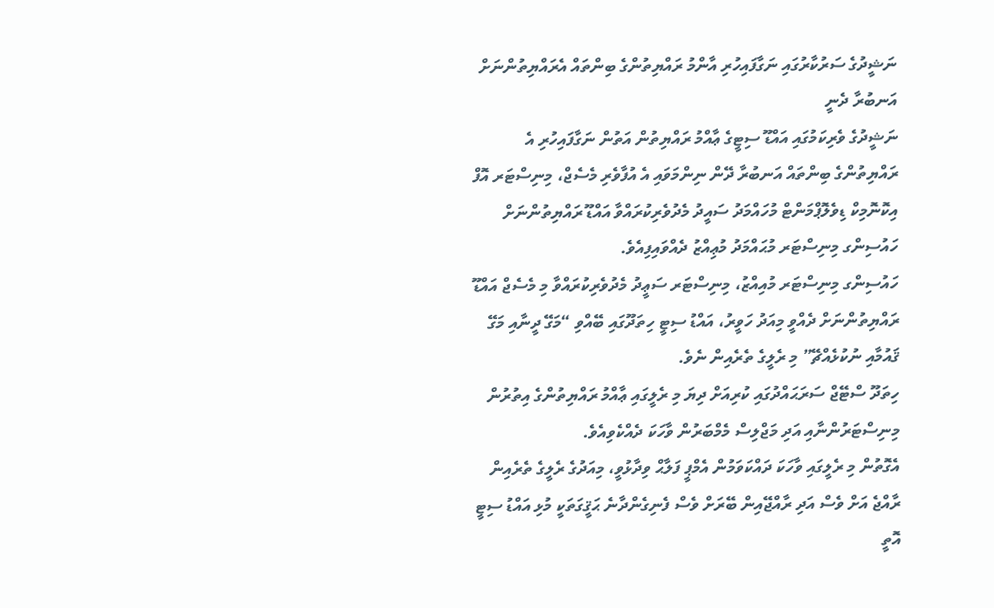ނަޝީދުގެ ސަރުކާރުގައި ނަގާފައިހުރި އާންމު ރައްޔިތުންގެ ބިންތައް އެރައްޔިތުންނަށް އަނބުރާ ދެނީ
ނަޝީދުގެ ވެރިކަމުގައި އައްޑޫ ސިޓީގެ ޢާއްމު ރައްޔިތުން އަތުން ނަގާފައިހުރި އެ ރައްޔިތުންގެ ބިންތައް އަނބުރާ ދޭން ނިންމަވައި އެ އުފާވެރި މެސެޖް، މިނިސްޓަރ އޮފް އިކޮނޮމިކް ޑިވެލޮޕްމަންޓް މުހައްމަދު ސައީދު މެދުވެރިކުރައްވާ އައްޑޫ ރައްޔިތުންނަށް ހައުސިންގ މިނިސްޓަރ މުޙައްމަދު މުޢިއްޒު ދެއްވައިފިއެވެ.
ހައުސިންގ މިނިސްޓަރ މުއިއްޒު، މިނިސްޓަރ ސަޢީދު މެދުވެރިކުރައްވާ މި މެސެޖް އައްޑޫ ރައްޔިތުންނަށް ދެއްވީ މިއަދު ހަވީރު، އައްޑު ސިޓީ ހިތަދޫގައި ބޭއްވި “މަގޭ ދީނާއި މަގޭ ޤައުމާއި ނުކުޅެއްޗޭ” މި ރެލީގެ ތެރެއިން ނެވެ.
ހިތަދޫ ސްޓޭޖް ސަރަޙައްދުގައި ކުރިއަށް ދިޔަ މި ރެލީގައި ޢާއްމު ރައްޔިތުންގެ އިތުރުން މިނިސްޓަރުންނާއި އަދި މަޖްލިސް މެމްބަރުން ވާހަކަ ދެއްކެވިއެވެ.
އެގޮތުން މި ރެލީގައި ވާހަކަ ދައްކަވަމުން އެމްޕީ ފަލާޙް ވިދާޅުވީ، މިއަދުގެ ރެލީގެ ތެރެއިން ރާއްޖެ އަށް ވެސް އަދި ރާއްޖޭއިން ބޭރަށް ވެސް ފެނިގެންދާނެ ޙަޤީގަތަކީ މުޅި އައްޑު ސިޓީ އޮތީ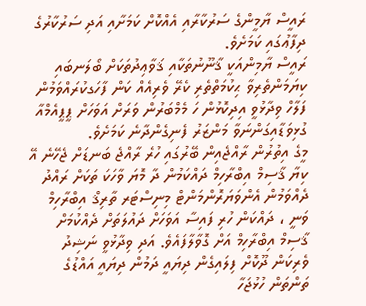ރައީސް ޔާމީންގެ ސަރުކާރާއި އެއްކޮށް ކަމަށާއި އަދި ސަރުކާރުގެ ދިފާޢުގައި ކަމަށެވެ.
ރައީސް ޔާމިންއަކީ ޤާނޫނުތަކާއި ޤަވާޢިދުތަކަށް ބޯލަނބައި ކިޔަމަންތެރިވާ ޙިކުމަތްތެރި ކެރޭ ވެރިއެއް ކަން ފާހަގކުރައްވަމުން ފަލާހް ވިދާޅުވީ އިދިކޮޅުން ހަ މެމްބަރުން ވަރަށް އަވަހަށް ޕީޕީއެމްއާ ގުޅިވަޑާއިގަންނަވާ މަންޒަރު ފެނިގެންދާނެ ކަމަށެވެ.
މީގެ އިތުރުން ރާއްޖެއިން ބޭރުގައި ހުރެ ރާއްޖެ ބަނޑަށް ޖެހޭނެ އޭ ކިޔާ ޤާސިމް އިބްރާހިމް ދައްކަމުން ދާ މޮޔަ ވާހަކަ ތަކަށް ރައްދު ދެއްވަމުން އެންވަޔަރޮންމަންޓް މިނިސްޓަރ ތާރިޤް އިބްރާހިމް ވަނީ ، ދައްކަން ހުރި ފައިސާ އަވަހަށް ދައުލަތަށް ދެއްކުމަށް ޤާސިމް އިބްރާހިމް އަށް ގޮވާލާފައެވެ. އަދި ވިދާޅުވީ ނަޝިދު ވެރިކަން ދޫކޮށް ފިލައިގެން ދިޔައީ ދަމުން ދިޔައީ އައްޑުގެ ތަންތަން ހުޅުޖަހާ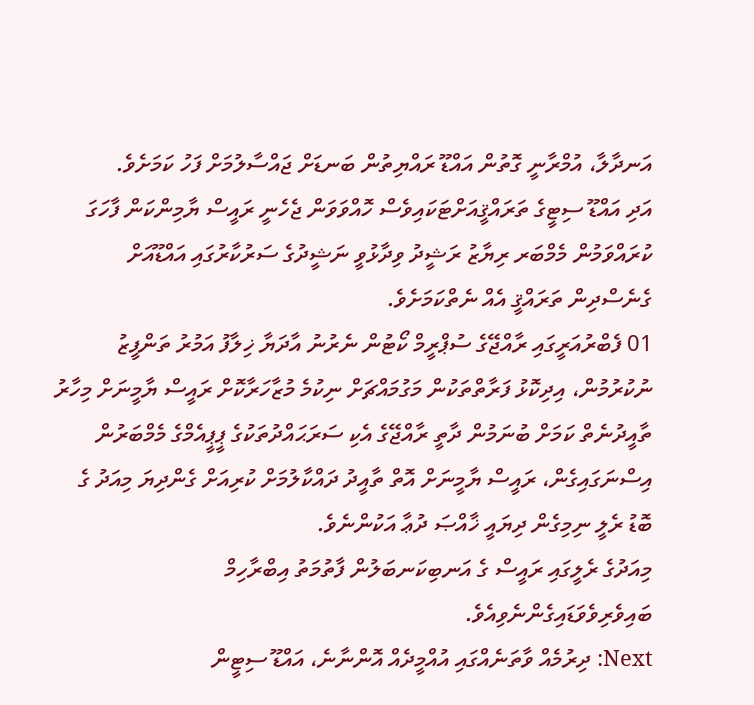އަނދާލާ، އުމްރާނީ ގޮތުން އައްޑޫ ރައްޔިތުން ބަނޑަށް ޖައްސާލުމަށް ފަހު ކަމަށެވެ.
އަދި އައްޑޫ ސިޓީގެ ތަރައްޤީއަށްޓަކައިވެސް ހޮއްވަވަން ޖެހެނީ ރައީސް ޔާމިންކަން ފާހަގަ ކުރައްވަމުން މެމްބަރ ރިޔާޒު ރަޝީދު ވިދާޅުވީ ނަޝީދުގެ ސަރުކާރުގައި އައްޑޫއަށް ގެނެސްދިން ތަރައްޤީ އެއް ނެތްކަމަށެވެ.
01 ފެބްރުއަރީގައި ރާއްޖޭގެ ސުޕްރީމް ކޯޓުން ނެރުނު އާދަޔާ ޚިލާފު އަމުރު ތަންފީޒު ނުކުރުމުން، އިދިކޮޅު ފަރާތްތަކުން މަގުމައްޗަށް ނިކުމެ މުޒާހަރާކޮށް ރައީސް ޔާމީނަށް މިހާރު ތާއީދުނެތް ކަމަށް ބުނަމުން ދާތީ ރާއްޖޭގެ އެކި ސަރަޙައްދުތަކުގެ ޕީޕީއެމްގެ މެމްބަރުން އިސްނަގައިގެން، ރައީސް ޔާމީނަށް އޮތް ތާއީދު ދައްކާލުމަށް ކުރިއަށް ގެންދިޔަ މިއަދު ގެ ބޮޑު ރެލީ ނިމިގެން ދިޔައީ ޚާއްޞަ ދުޢާ އަކުންނެވެ.
މިއަދުގެ ރެލީގައި ރައީސް ގެ އަނބިކަނބަލުން ފާތުމަތު އިބްރާހިމް ބައިވެރިވެވަޑައިގެންނެވިއެވެ.
Next: ދިރުމެއް ވާތަނެއްގައި އުއްމީދެއް އޮންނާނެ، އައްޑޫ ސިޓީން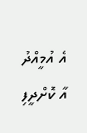އެ އުމީއްދު އާ ކޮށްދީފި